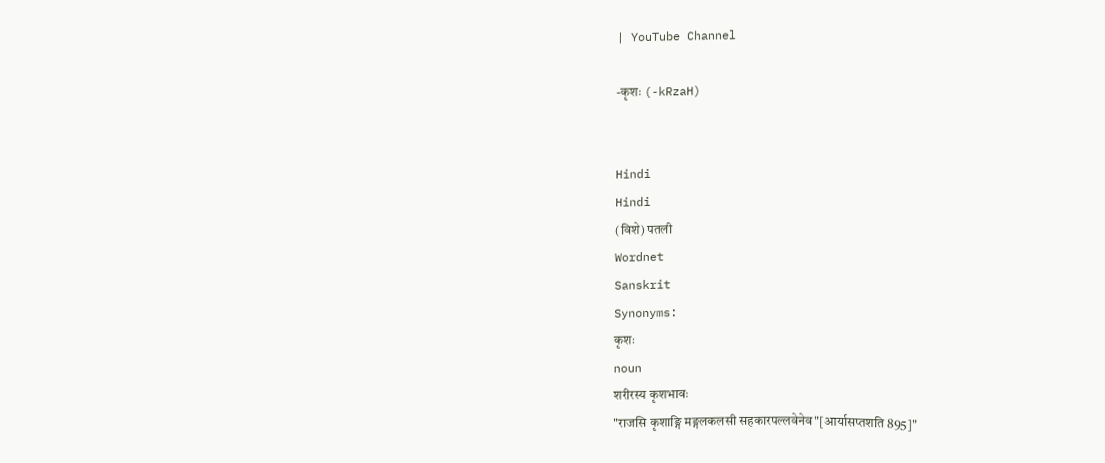| YouTube Channel

-कृशः (-kRzaH)


Hindi
Hindi
(विशे) पतली
Wordnet
Sanskrit
Synonyms:
कृशः
noun
शरीरस्य कृशभावः
"राजसि कृशाङ्गि मङ्गलकलसी सहकारपल्लवेनेव"[आर्यासप्तशति 895]"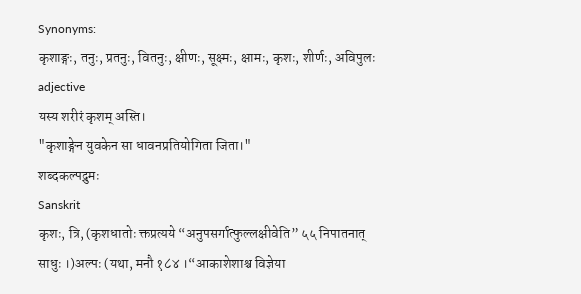Synonyms:
कृशाङ्गः, तनुः, प्रतनुः, वितनुः, क्षीणः, सूक्ष्मः, क्षामः, कृशः, शीर्णः, अविपुलः
adjective
यस्य शरीरं कृशम् अस्ति।
"कृशाङ्गेन युवकेन सा धावनप्रतियोगिता जिता।"
शब्दकल्पद्रुमः
Sanskrit
कृशः, त्रि, (कृशधातोः क्तप्रत्यये “अनुपसर्गात्फुल्लक्षीवेति” ५५ निपातनात् साधुः ।)अल्पः (यथा, मनौ १८४ ।“आकाशेशाश्च विज्ञेया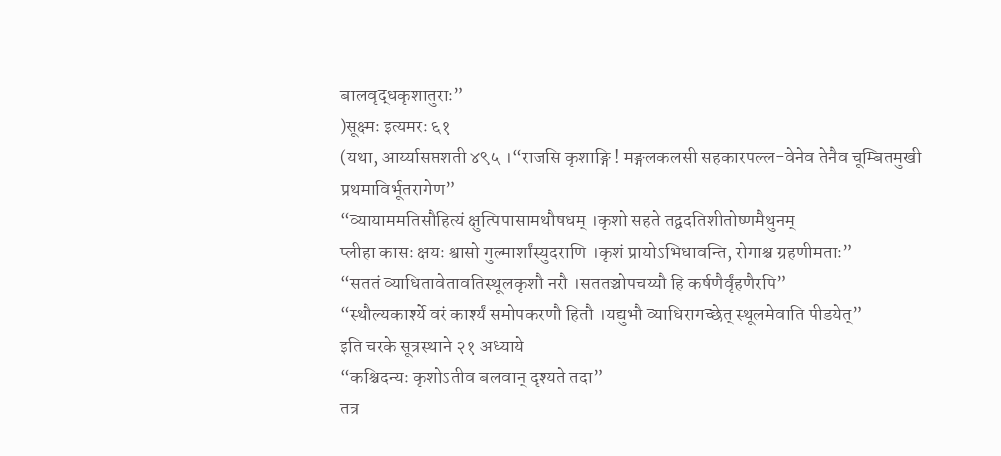बालवृद्धकृशातुराः”
)सूक्ष्मः इत्यमरः ६१
(यथा, आर्य्यासप्तशती ४९५ ।“राजसि कृशाङ्गि ! मङ्गलकलसी सहकारपल्ल-वेनेव तेनैव चूम्बितमुखी प्रथमाविर्भूतरागेण”
“व्यायाममतिसौहित्यं क्षुत्पिपासामथौषधम् ।कृशो सहते तद्वदतिशीतोष्णमैथुनम्
प्लीहा कासः क्षयः श्वासो गुल्मार्शांस्युदराणि ।कृशं प्रायोऽभिधावन्ति, रोगाश्च ग्रहणीमताः”
“सततं व्याधितावेतावतिस्थूलकृशौ नरौ ।सततञ्चोपचय्यौ हि कर्षणैर्वृंहणैरपि”
“स्थौल्यकार्श्ये वरं कार्श्यं समोपकरणौ हितौ ।यद्युभौ व्याधिरागच्छेत् स्थूलमेवाति पीडयेत्”
इति चरके सूत्रस्थाने २१ अध्याये
“कश्चिदन्यः कृशोऽतीव बलवान् दृश्यते तदा”
तत्र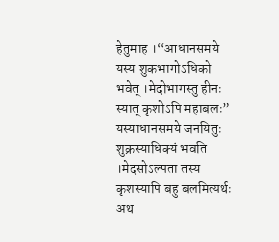हेतुमाह ।“आधानसमये यस्य शुकभागोऽधिको भवेत् ।मेदोभागस्तु हीनः स्यात् कृशोऽपि महाबलः”
यस्याधानसमये जनयितुः शुक्रस्याधिक्यं भवति ।मेदसोऽल्पता तस्य कृशस्यापि बहु बलमित्यर्थः
अथ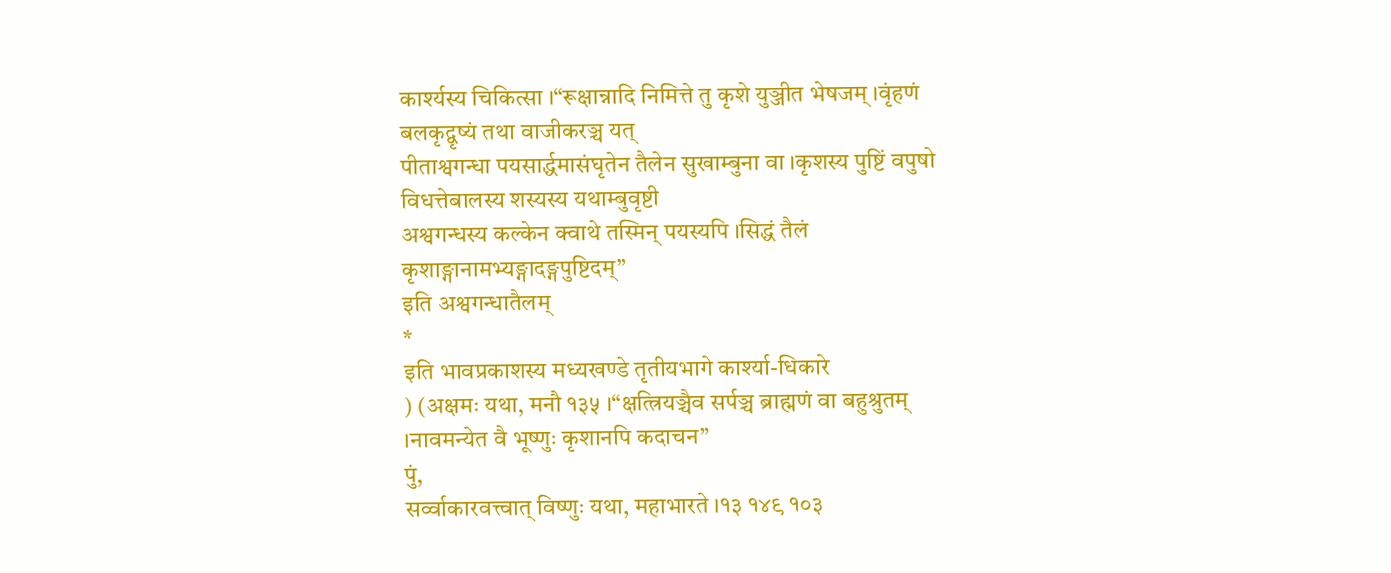कार्श्यस्य चिकित्सा ।“रूक्षान्नादि निमित्ते तु कृशे युञ्जीत भेषजम् ।वृंहणं बलकृद्वृष्यं तथा वाजीकरञ्च यत्
पीताश्वगन्धा पयसार्द्धमासंघृतेन तैलेन सुखाम्बुना वा ।कृशस्य पुष्टिं वपुषो विधत्तेबालस्य शस्यस्य यथाम्बुवृष्टी
अश्वगन्धस्य कल्केन क्वाथे तस्मिन् पयस्यपि ।सिद्धं तैलं कृशाङ्गानामभ्यङ्गादङ्गपुष्टिदम्”
इति अश्वगन्धातैलम्
*
इति भावप्रकाशस्य मध्यखण्डे तृतीयभागे कार्श्या-धिकारे
) (अक्षमः यथा, मनौ १३५ ।“क्षत्त्रियञ्चैव सर्पञ्च ब्राह्मणं वा बहुश्रुतम् ।नावमन्येत वै भूष्णुः कृशानपि कदाचन”
पुं,
सर्व्वाकारवत्त्वात् विष्णुः यथा, महाभारते ।१३ १४९ १०३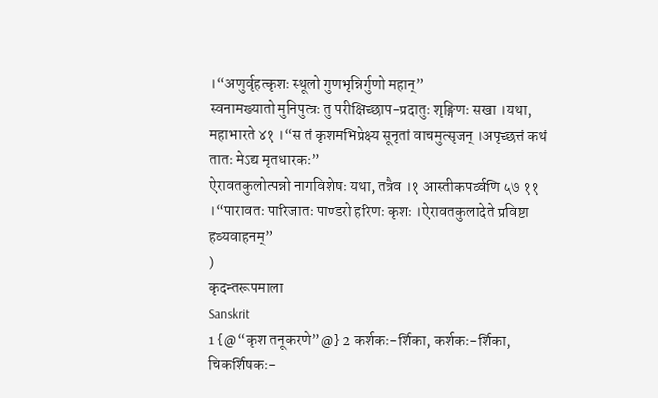।“अणुर्वृहत्कृशः स्थूलो गुणभृन्निर्गुणो महान्”
स्वनामख्यातो मुनिपुत्त्रः तु परीक्षिच्छाप-प्रदातुः शृङ्गिणः सखा ।यथा, महाभारते ४१ ।“स तं कृशमभिप्रेक्ष्य सूनृतां वाचमुत्सृजन् ।अपृच्छत्तं कथं तातः मेऽद्य मृतधारकः”
ऐरावतकुलोत्पन्नो नागविशेषः यथा, तत्रैव ।१ आस्तीकपर्व्वणि ५७ ११ ।“पारावतः पारिजातः पाण्डरो हरिणः कृशः ।ऐरावतकुलादेते प्रविष्टा हव्यवाहनम्”
)
कृदन्तरूपमाला
Sanskrit
1 {@“कृश तनूकरणे”@} 2 कर्शकः-र्शिका, कर्शकः-र्शिका, चिकर्शिषकः-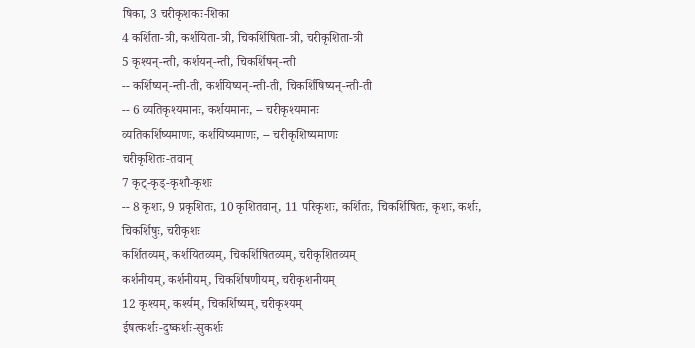षिका, 3 चरीकृशकः-शिका
4 कर्शिता-त्री, कर्शयिता-त्री, चिकर्शिषिता-त्री, चरीकृशिता-त्री
5 कृश्यन्-न्ती, कर्शयन्-न्ती, चिकर्शिषन्-न्ती
-- कर्शिष्यन्-न्ती-ती, कर्शयिष्यन्-न्ती-ती, चिकर्शिषिष्यन्-न्ती-ती
-- 6 व्यतिकृश्यमानः, कर्शयमानः, -- चरीकृश्यमानः
व्यतिकर्शिष्यमाणः, कर्शयिष्यमाणः, -- चरीकृशिष्यमाणः
चरीकृशितः-तवान्
7 कृट्-कृड्-कृशौ-कृशः
-- 8 कृशः, 9 प्रकृशितः, 10 कृशितवान्, 11 परिकृशः, कर्शितः, चिकर्शिषितः, कृशः, कर्शः, चिकर्शिषुः, चरीकृशः
कर्शितव्यम्, कर्शयितव्यम्, चिकर्शिषितव्यम्, चरीकृशितव्यम्
कर्शनीयम्, कर्शनीयम्, चिकर्शिषणीयम्, चरीकृशनीयम्
12 कृश्यम्, कर्श्यम्, चिकर्शिष्यम्, चरीकृश्यम्
ईषत्कर्शः-दुष्कर्शः-सुकर्शः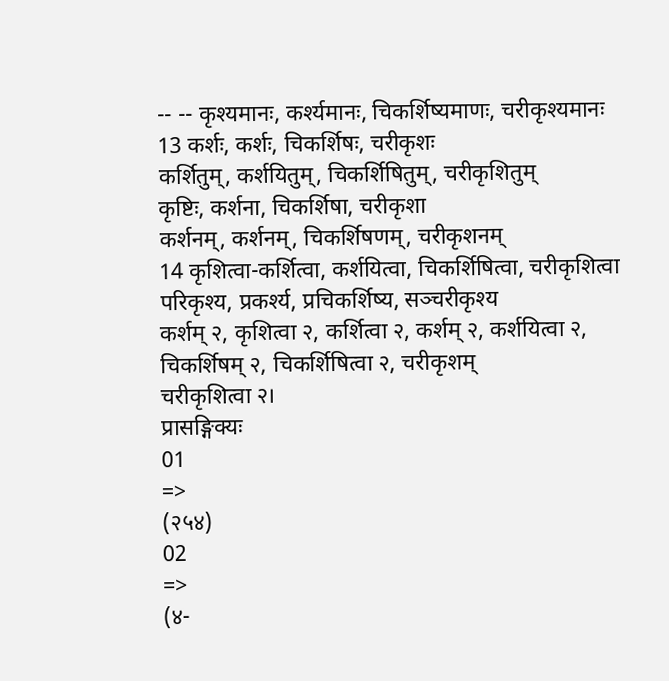-- -- कृश्यमानः, कर्श्यमानः, चिकर्शिष्यमाणः, चरीकृश्यमानः
13 कर्शः, कर्शः, चिकर्शिषः, चरीकृशः
कर्शितुम्, कर्शयितुम्, चिकर्शिषितुम्, चरीकृशितुम्
कृष्टिः, कर्शना, चिकर्शिषा, चरीकृशा
कर्शनम्, कर्शनम्, चिकर्शिषणम्, चरीकृशनम्
14 कृशित्वा-कर्शित्वा, कर्शयित्वा, चिकर्शिषित्वा, चरीकृशित्वा
परिकृश्य, प्रकर्श्य, प्रचिकर्शिष्य, सञ्चरीकृश्य
कर्शम् २, कृशित्वा २, कर्शित्वा २, कर्शम् २, कर्शयित्वा २, चिकर्शिषम् २, चिकर्शिषित्वा २, चरीकृशम्
चरीकृशित्वा २।
प्रासङ्गिक्यः
01
=>
(२५४)
02
=>
(४-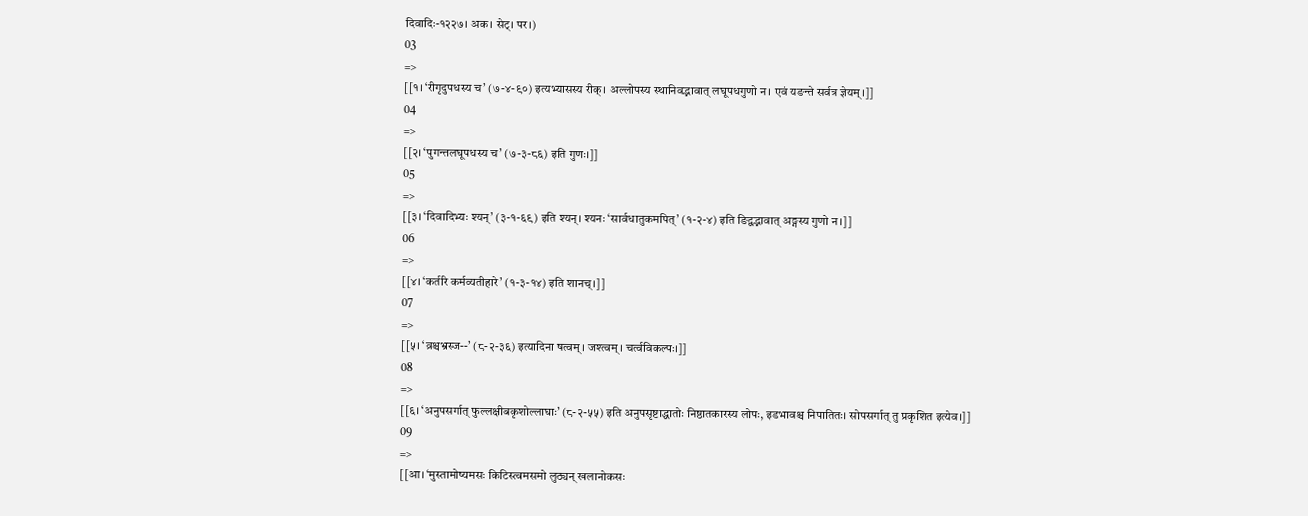दिवादिः-१२२७। अक। सेट्। पर।)
03
=>
[[१। ‘रीगृदुपधस्य च’ (७-४-९०) इत्यभ्यासस्य रीक्। अल्लोपस्य स्थानिवद्भावात् लघूपधगुणो न। एवं यङन्ते सर्वत्र ज्ञेयम्।]]
04
=>
[[२। ‘पुगन्तलघूपधस्य च’ (७-३-८६) इति गुणः।]]
05
=>
[[३। ‘दिवादिभ्यः श्यन्’ (३-१-६९) इति श्यन्। श्यनः ‘सार्वधातुकमपित्’ (१-२-४) इति ङिद्वद्भावात् अङ्गस्य गुणो न।]]
06
=>
[[४। ‘कर्तरि कर्मव्यतीहारे’ (१-३-१४) इति शानच्।]]
07
=>
[[५। ‘व्रश्चभ्रस्ज--’ (८-२-३६) इत्यादिना षत्वम्। जश्त्वम्। चर्त्वविकल्पः।]]
08
=>
[[६। ‘अनुपसर्गात् फुल्लक्षीबकृशोल्लाघाः’ (८-२-५५) इति अनुपसृष्टाद्धातोः निष्ठातकारस्य लोपः, इडभावश्च निपातितः। सोपसर्गात् तु प्रकृशित इत्येव।]]
09
=>
[[आ। ‘मुस्तामोष्यमसः किटिस्त्वमसमो लुठ्यन् खलानोकसः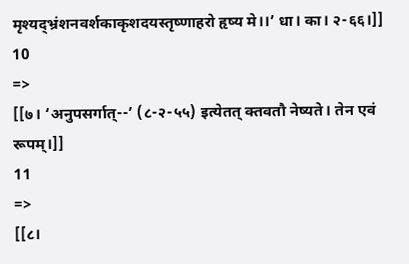मृश्यद्भ्रंशनवर्शकाकृशदयस्तृष्णाहरो हृष्य मे।।’ धा। का। २-६६।]]
10
=>
[[७। ‘अनुपसर्गात्--’ (८-२-५५) इत्येतत् क्तवतौ नेष्यते। तेन एवं रूपम्।]]
11
=>
[[८।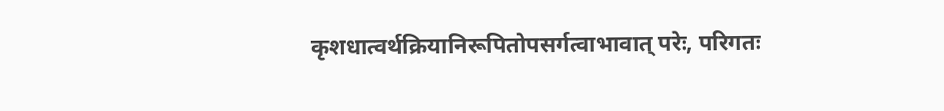कृशधात्वर्थक्रियानिरूपितोपसर्गत्वाभावात् परेः, परिगतः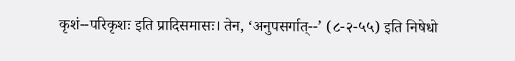कृशं--परिकृशः इति प्रादिसमासः। तेन, ‘अनुपसर्गात्--’ (८-२-५५) इति निषेधो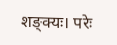शङ्क्यः। परेः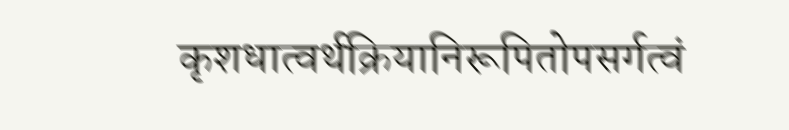कृशधात्वर्थक्रियानिरूपितोपसर्गत्वं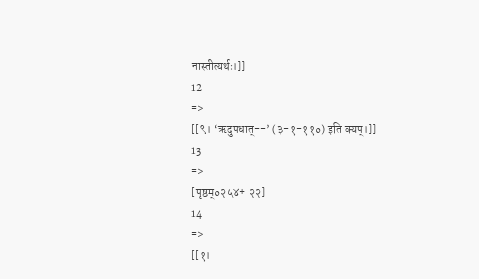नास्तीत्यर्थः।]]
12
=>
[[९। ‘ऋदुपधात्--’ (३-१-११०) इति क्यप्।]]
13
=>
[पृष्ठम्०२५४+ २२]
14
=>
[[१।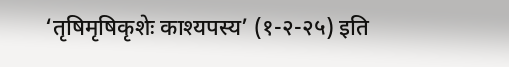‘तृषिमृषिकृशेः काश्यपस्य’ (१-२-२५) इति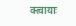क्त्वायाः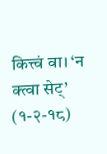कित्त्वं वा। ‘न क्त्वा सेट्’ (१-२-१८)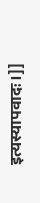इत्यस्यापवादः।]]